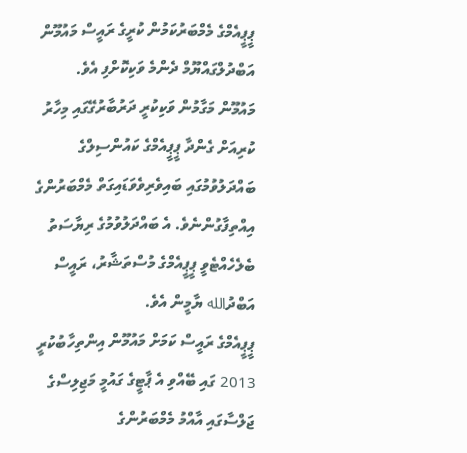ޕީޕީއެމްގެ މެމްބަރުކަމުން ކުރީގެ ރައީސް މައުމޫން އަބްދުލްގައްޔޫމް ދެންމެ ވަކިކޮށްފި އެވެ.
މައުމޫން މަގާމުން ވަކިކުރީ ދަރުބާރުގޭގައި މިހާރު ކުރިއަށް ގެންދާ ޕީޕީއެމްގެ ކައުންސިލްގެ ބައްދަލުވުމުގައި ބައިވެރިވެވަޑައިގަތް މެމްބަރުންގެ އިއްތިފާގުންނެވެ. އެ ބައްދަލުވުމުގެ ރިޔާސަތު ބެލެހެއްޓެވީ ޕީޕީއެމްގެ މުސްތަޝާރު، ރައީސް އަބްދުالله ޔާމީން އެވެ.
ޕީޕީއެމްގެ ރައީސް ކަމަށް މައުމޫން އިންތިހާބުކުރީ 2013 ގައި ބޭއްވި އެ ޕާޓީގެ ގައުމީ މަޖިލިސްގެ ޖަލްސާގައި އާއްމު މެމްބަރުންގެ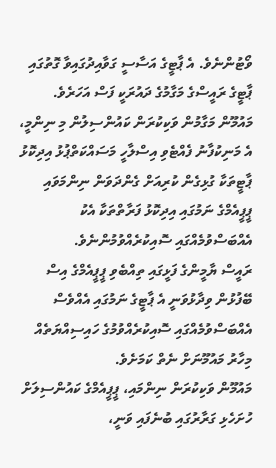ވޯޓުންނެވެ. އެ ޕާޓީގެ އަސާސީ ގަވާއިދުގައިވާ ގޮތުގައި ޕާޓީގެ ރައީސްގެ މަގާމުގެ ދައުރަކީ ފަސް އަހަރެވެ.
މައުމޫން މަގާމުން ވަކިކުރަން ކައުންސިލުން މި ނިންމީ، އެ މަނިކުފާނު ފެއްޓެވި އިސްލާހީ މަސައްކަތްޕުޅު އިދިކޮޅު ޕާޓީތަކާ ގުޅިގެން ކުރިއަށް ގެންދަވަން ނިންމަވައި ޕީޕީއެމްގެ ނަމުގައި އިދިކޮޅު ފަރާތްތަކާ އެކު އެއްބަސްވުމެއްގައި ސޮއިކުރެއްވުމުންނެވެ.
ރައީސް ޔާމީންގެ ފަޅީގައި ތިއްބެވި ޕީޕީއެމްގެ އިސް ބޭފުޅުން ވިދާޅުވަނީ އެ ޕާޓީގެ ނަމުގައި އެއްވެސް އެއްބަސްވުމެއްގައި ސޮއިކުރެއްވުމުގެ ހައިސިއްޔަތެއް މިހާރު މައުމޫނަށް ނެތް ކަމަށެވެ.
މައުމޫން ވަކިކުރަން ނިންމައި، ޕީޕީއެމްގެ ކައުންސިލަށް ހުށަހެޅި ގަރާރުގައި ބުނެފައި ވަނީ،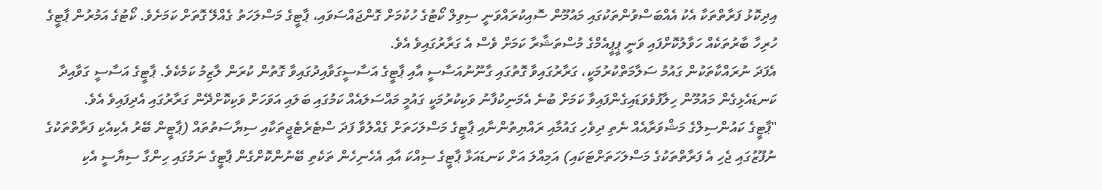އިދިކޮޅު ފަރާތްތަކާ އެކު އެއްބަސްވުންތަކުގައި މައުމޫން ސޮއިކުރައްވަނީ ސިވިލް ކޯޓުގެ ހުކުމަށް ގޮންޖައްސަވައި، ޕާޓީގެ މަސްލަހަތު ގެއްލޭ ގޮތަށް ކަމަށެވެ. ކޯޓުގެ އަމުރުން ޕާޓީގެ ހުރިހާ ބާރުތަކެއް ހަވާލުކޮށްފައި ވަނީ ޕީޕީއެމްގެ މުސްތަޝާރާ ކަމަށް ވެސް އެ ގަރާރުގައިވެ އެވެ.
އެފަދަ ނުރައްކާތަކުން ގައުމު ސަލާމަތްކުރުމަކީ، ގަރާރުގައިވާ ގޮތުގައި ގާނޫނުއަސާސީ އާއި ޕާޓީގެ އަސާސީގަވާއިދުގައިވާ ގޮތުން ކުރަން ލާޒިމު ކަމެކެވެ. ޕާޓީގެ އަސާސީ ގަވާއިދާ ކަނޑައެޅިގެން މައުމޫން ހިލާފުވެވަޑައިގެންފައިވާ ކަމަށް ބުނެ އެމަނިކުފާނު ވަކިކުރުމަކީ ގައުމީ މައްސަލައެއް ކަމުގައި ބަލައި އަވަހަށް ވަކިކޮށްދޭން ގަރާރުގައި އެދިފައިވެ އެވެ.
"ޕާޓީގެ ކައުންސިލްގެ މަޝްވަރާއެއް ނެތި ދިވެހި ގައުމާއި ރައްޔިތުންނާއި ޕާޓީގެ މަސްލަހަތަށް ގެއްލުވާ ފަދަ ސްޓެރެޓެޖީތަކާއި ސިޔާސަތުތައް (ޕާޓީން ބޭރު އެކިއެކި ފަރާތްތަކުގެ ނުފޫޒުގައި ޖެހި އެ ފަރާތްތަކުގެ މަސްލަހަތަށްޓަކައި) އަމިއްލަ އަށް ކަނޑައަޅާ ޕާޓީގެ ސިއްކަ އާއި އެހެނިހެން ތަކެތި ބޭނުންކޮށްގެން ޕާޓީގެ ނަމުގައި ހިންގާ ސިޔާސީ އެކި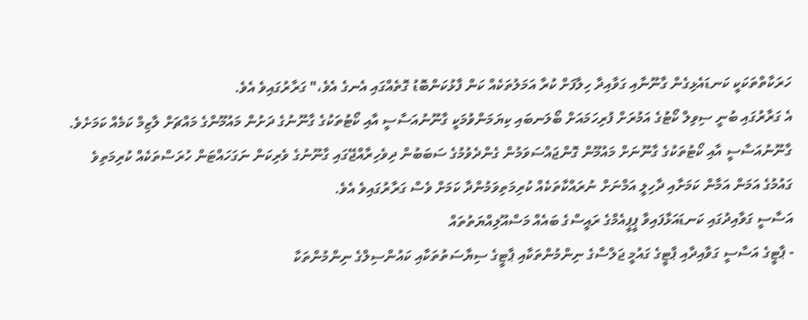ހަރަކާތްތަކަކީ ކަނޑައެޅިގެން ގާނޫނާއި ގަވާއިދާ ހިލާފަށް ކުރާ އަމަލުތަކެއް ކަން ފާޅުކަންބޮޑު ގޮތެއްގައި އެނގެ އެވެ،" ގަރާރުގައިވެ އެވެ.
އެ ގަރާރުގައި ބުނީ ސިވިލް ކޯޓުގެ އަމުރަށް ފުރިހަމައަށް ބޯލަނބައި ކިޔަމަންވުމަކީ ގާނޫނުއަސާސީ އާއި ކޯޓުތަކުގެ ގާނޫނުގެ ދަށުން މައުމޫންގެ މައްޗަށް ލާޒިމް ކަމެއް ކަމަށެވެ. ގާނޫނުއަސާސީ އާއި ކޯޓުތަކުގެ ގާނޫނަށް މައުމޫން ގޮންޖައްސަވަމުން ގެންދެވުމުގެ ސަބަބުން ދިވެހިރާއްޖޭގައި ގާނޫނުގެ ވެރިކަން ނަގަހައްޓަން ހުރަސްތަކެއް ކުރިމަތިވެ ގައުމުގެ އަމަން އަމާން ކަމަށާއި ދާހިލީ އަމްނަށް ނުރައްކާތަކެއް ކުރިމަތިވަމުންދާ ކަމަށް ވެސް ގަރާރުގައިވެ އެވެ.
އަސާސީ ގަވާއިދުގައި ކަނޑައަޅާފައިވާ ޕީޕީއެމްގެ ރައީސްގެ ބައެއް މަސްއޫލިއްޔަތުތައް
- ޕާޓީގެ އަސާސީ ގަވާއިދާއި ޕާޓީގެ ގައުމީ ޖަލްސާގެ ނިންމުންތަކާއި ޕާޓީގެ ސިޔާސަތުތަކާއި ކައުންސިލްގެ ނިންމުންތަކާ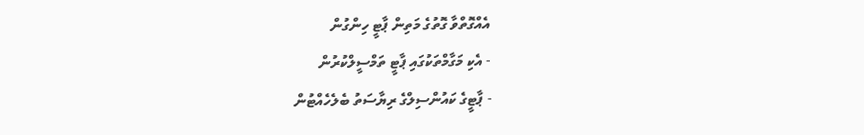އެއްގޮތްވާ ގޮތުގެ މަތިން ޕާޓީ ހިންގުން
- އެކި މަގާމްތަކުގައި ޕާޓީ ތަމްސީލްކުރުން
- ޕާޓީގެ ކައުންސިލްގެ ރިޔާސަތު ބެލެހެއްޓުން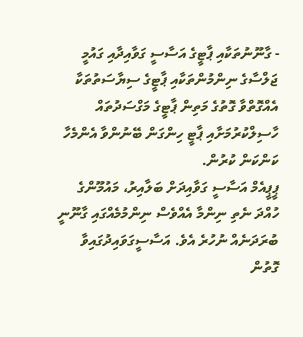- ގާނޫނުތަކާއި ޕާޓީގެ އަސާސީ ގަވާއިދާއި ގައުމީ ޖަލްސާގެ ނިންމުންތަކާއި ޕާޓީގެ ސިޔާސަތުތަކާ އެއްގޮތްވާ ގޮތުގެ މަތިން ޕާޓީގެ މަގްސަދުތައް ހާސިލްކުރުމަށާއި ޕާޓީ ހިންގަން ބޭނުންވާ އެންމެހާ ކަންކަން ކުރުން.
ޕީޕީއެމް އަސާސީ ގަވާއިދަށް ބަލާއިރު، މައުމޫންގެ ހުއްދަ ނެތި ނިންމާ އެއްވެސް ނިންމުމެއްގައި ގާނޫނީ ބުރަދަނެއް ނުހުރެ އެވެ. އަސާސީގަވައިދުގައިވާ ގޮތުން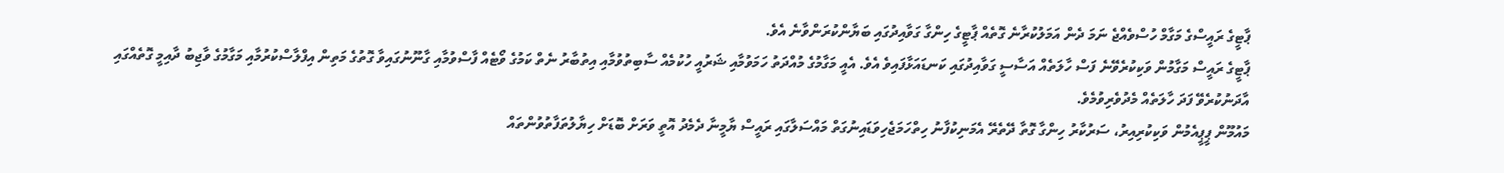ޕާޓީގެ ރައީސްގެ މަގާމް ހުސްވެއްޖެ ނަމަ ދެން އަމަލުކުރާނެ ގޮތެއް ޕާޓީގެ ހިންގާ ގަވާއިދުގައި ބަޔާންކުރަންވާނެ އެވެ.
ޕާޓީގެ ރައީސް މަގާމުން ވަކިކުރެވޭނެ ފަސް ހާލަތެއް އަސާސީ ގަވާއިދުގައި ކަނޑައަޅާފައިވެ އެވެ. އެއީ މަގާމުގެ މުއްދަތު ހަމަވުމާއި ޝަރުއީ ހުކުމެއް ސާބިތުވުމާއި އިތުބާރު ނެތް ކަމުގެ ވޯޓެއް ފާސްވުމާއި ގާނޫނުގައިވާ ގޮތުގެ މަތިން އިފްލާސްކުރުމާއި މަގާމުގެ ވާޖިބު ދާއިމީ ގޮތެއްގައި އާދަނުކުރެވޭ ފަދަ ހާލަތެއް މެދުވެރިވުމެވެ.
މައުމޫން ޕީޕީއެމުން ވަކިކުރިއިރު، ސަރުކާރު ހިންގާ ގޮތާ ދޭތެރޭ އެމަނިކުފާނު ހިތްހަމަޖެހިވަޑައިނުގަތް މައްސަލާގައި ރައީސް ޔާމީނާ ދެމެދު އޮތީ ވަރަށް ބޮޑަށް ހިޔާލުތަފާތުވުންތައް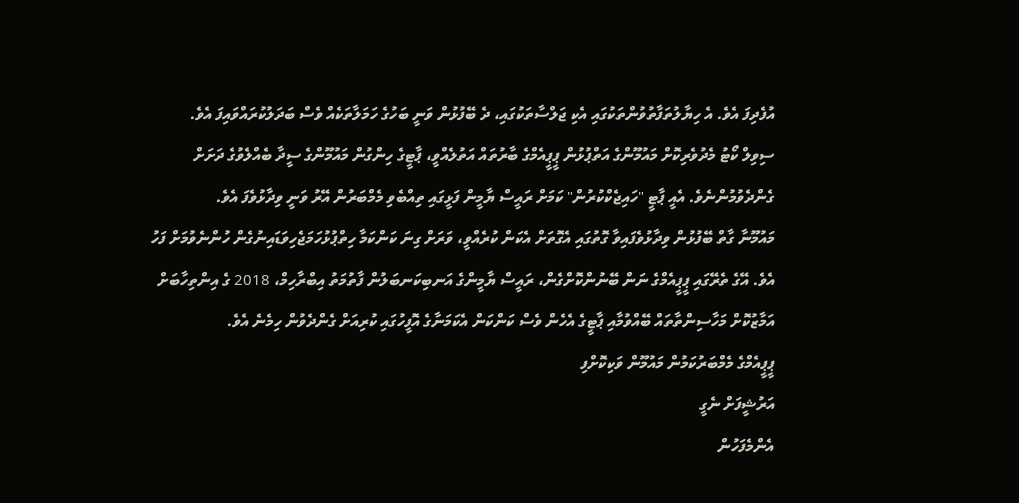އުފެދިފަ އެވެ. އެ ހިޔާލުތަފާތުވުންތަކުގައި އެކި ޖަލްސާތަކުގައި، ދެ ބޭފުޅުން ވަނީ ބަހުގެ ހަމަލާތަކެއް ވެސް ބަދަލުކުރައްވައިފަ އެވެ.
ސިވިލް ކޯޓު މެދުވެރިކޮށް މައުމޫންގެ އަތްޕުޅުން ޕީޕީއެމްގެ ބާރުތައް އަތުލެއްވީ، ޕާޓީގެ ހިންގުން މައުމޫންގެ ސީދާ ބެއްލެވުގެ ދަށަށް ގެންދެވުމުންނެވެ. އެއީ ޕާޓީ "ހައިޖެކްކުރުން" ކަމަށް ރައީސް ޔާމީން ފަޅީގައި ތިއްބެވި މެމްބަރުން އޭރު ވަނީ ވިދާޅުވެފަ އެވެ.
މައުމޫނާ ގާތް ބޭފުޅުން ވިދާޅުވެފައިވާ ގޮތުގައި އެގޮތަށް އެކަން ކުރެއްވީ، ވަރަށް ގިނަ ކަންކަމާ ހިތްޕުޅުހަމަޖެހިވަޑައިނުގެން ހުންނެވުމަށް ފަހު އެވެ. އޭގެ ތެރޭގައި ޕީޕީއެމްގެ ނަން ބޭނުންކޮށްގެން، ރައީސް ޔާމީންގެ އަނބިކަނބަލުން ފާތުމަތު އިބްރާހިމް، 2018 ގެ އިންތިހާބަށް އަމާޒުކޮށް މަހާސިންތާތައް ބޭއްވުމާއި ޕާޓީގެ އެހެން ވެސް ކަންކަން އެކަމަނާގެ އޮފީހުގައި ކުރިއަށް ގެންދެވުން ހިމެނެ އެވެ.
ޕީޕީއެމްގެ މެމްބަރުކަމުން މައުމޫން ވަކިކޮށްފި
އަރުޝީފަށް ނެގީ
އެންމެފަހުން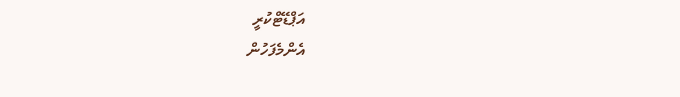އަޕްޑޭޓްކުރީ
އެންމެފަހުން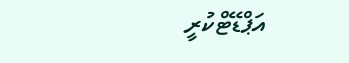އަޕްޑޭޓްކުރީ